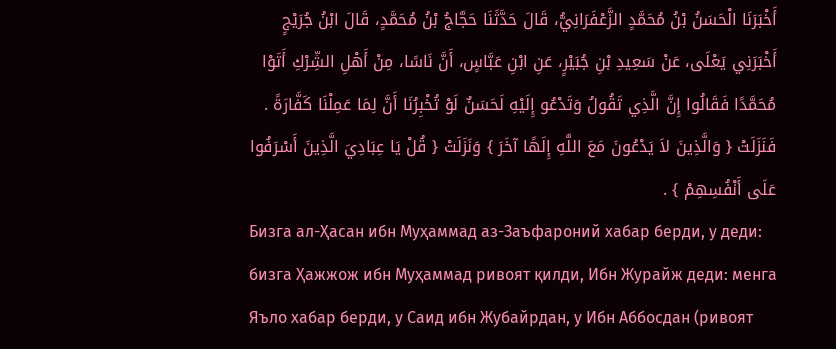أَخْبَرَنَا الْحَسَنُ بْنُ مُحَمَّدٍ الزَّعْفَرَانِيُّ، قَالَ حَدَّثَنَا حَجَّاجُ بْنُ مُحَمَّدٍ، قَالَ ابْنُ جُرَيْجٍ أَخْبَرَنِي يَعْلَى، عَنْ سَعِيدِ بْنِ جُبَيْرٍ، عَنِ ابْنِ عَبَّاسٍ، أَنَّ نَاسًا، مِنْ أَهْلِ الشِّرْكِ أَتَوْا مُحَمَّدًا فَقَالُوا إِنَّ الَّذِي تَقُولُ وَتَدْعُو إِلَيْهِ لَحَسَنٌ لَوْ تُخْبِرُنَا أَنَّ لِمَا عَمِلْنَا كَفَّارَةً . فَنَزَلَتْ { وَالَّذِينَ لاَ يَدْعُونَ مَعَ اللَّهِ إِلَهًا آخَرَ } وَنَزَلَتْ { قُلْ يَا عِبَادِيَ الَّذِينَ أَسْرَفُوا عَلَى أَنْفُسِهِمْ } .
Бизга ал-Ҳасан ибн Муҳаммад аз-Заъфароний хабар берди, у деди: бизга Ҳажжож ибн Муҳаммад ривоят қилди, Ибн Журайж деди: менга Яъло хабар берди, у Саид ибн Жубайрдан, у Ибн Аббосдан (ривоят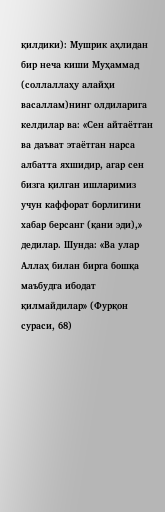қилдики): Мушрик аҳлидан бир неча киши Муҳаммад (соллаллаҳу алайҳи васаллам)нинг олдиларига келдилар ва: «Сен айтаётган ва даъват этаётган нарса албатта яхшидир, агар сен бизга қилган ишларимиз учун каффорат борлигини хабар берсанг (қани эди),» дедилар. Шунда: «Ва улар Аллаҳ билан бирга бошқа маъбудга ибодат қилмайдилар» (Фурқон сураси, 68)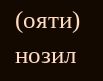(ояти) нозил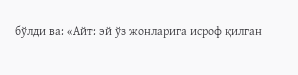бўлди ва: «Айт: эй ўз жонларига исроф қилган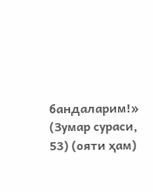бандаларим!» (Зумар сураси, 53) (ояти ҳам)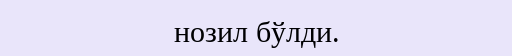нозил бўлди.